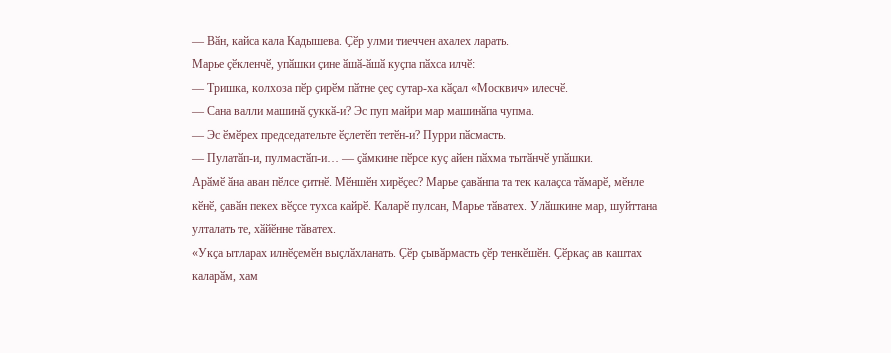— Вӑн, кайса кала Кадышева. Ҫӗр улми тиеччен ахалех ларать.
Марье ҫӗкленчӗ, упӑшки ҫине ӑшӑ-ӑшӑ куҫпа пӑхса илчӗ:
— Тришка, колхоза пӗр ҫирӗм пӑтне ҫеҫ сутар-ха кӑҫал «Москвич» илесчӗ.
— Сана валли машинӑ ҫуккӑ-и? Эс пуп майри мар машинӑпа чупма.
— Эс ӗмӗрех председательте ӗҫлетӗп тетӗн-и? Пурри пӑсмасть.
— Пулатӑп-и, пулмастӑп-и… — ҫӑмкине пӗрсе куҫ айен пӑхма тытӑнчӗ упӑшки.
Арӑмӗ ӑна аван пӗлсе ҫитнӗ. Мӗншӗн хирӗҫес? Марье ҫавӑнпа та тек калаҫса тӑмарӗ, мӗнле кӗнӗ, ҫавӑн пекех вӗҫсе тухса кайрӗ. Каларӗ пулсан, Марье тӑватех. Улӑшкине мар, шуйттана улталать те, хӑйӗнне тӑватех.
«Укҫа ытларах илнӗҫемӗн выҫлӑхланать. Ҫӗр ҫывӑрмасть ҫӗр тенкӗшӗн. Ҫӗркаҫ ав каштах каларӑм, хам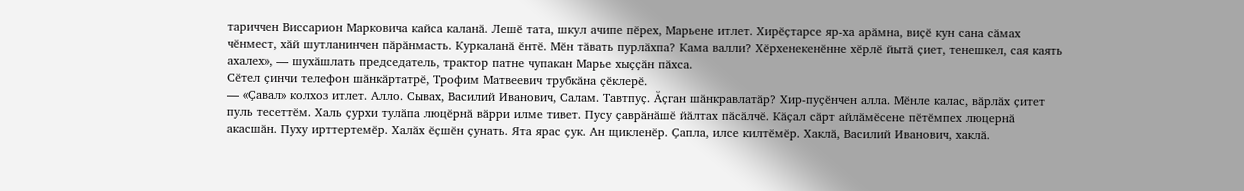тариччен Виссарион Марковича кайса каланӑ. Лешӗ тата, шкул ачипе пӗрех, Марьене итлет. Хирӗҫтарсе яр-ха арӑмна, виҫӗ кун сана сӑмах чӗнмест, хӑй шутланинчен пӑрӑнмасть. Куркаланӑ ӗнтӗ. Мӗн тӑвать пурлӑхпа? Кама валли? Хӗрхенекенӗнне хӗрлӗ йытӑ ҫиет, тенешкел, сая каять ахалех», — шухӑшлать председатель, трактор патне чупакан Марье хыҫҫӑн пӑхса.
Сӗтел ҫинчи телефон шӑнкӑртатрӗ, Трофим Матвеевич трубкӑна ҫӗклерӗ.
— «Ҫавал» колхоз итлет. Алло. Сывах, Василий Иванович, Салам. Тавтпуҫ. Ӑҫган шӑнкравлатӑр? Хир-пуҫӗнчен алла. Мӗнле калас, вӑрлӑх ҫитет пуль тесеттӗм. Халь ҫурхи тулӑпа люцӗрнӑ вӑрри илме тивет. Пусу ҫаврӑнӑшӗ йӑлтах пӑсӑлчӗ. Кӑҫал сӑрт айлӑмӗсене пӗтӗмпех люцернӑ акасшӑн. Пуху ирттертемӗр. Халӑх ӗҫшӗн ҫунать. Ята ярас ҫук. Ан щикленӗр. Ҫапла, илсе килтӗмӗр. Хаклӑ, Василий Иванович, хаклӑ.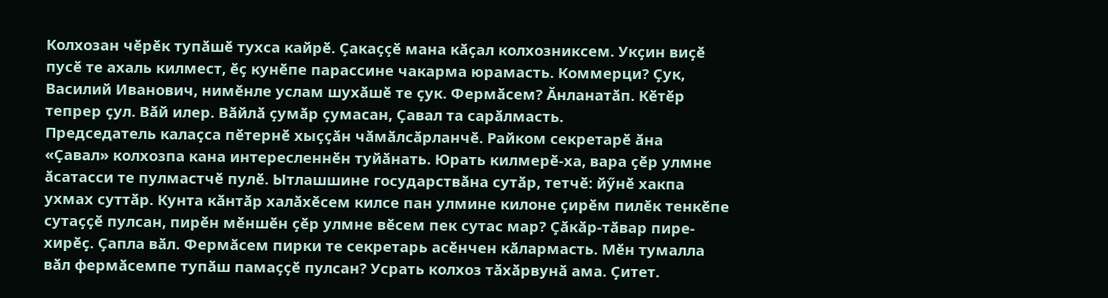Колхозан чӗрӗк тупӑшӗ тухса кайрӗ. Ҫакаҫҫӗ мана кӑҫал колхозниксем. Укҫин виҫӗ пусӗ те ахаль килмест, ӗҫ кунӗпе парассине чакарма юрамасть. Коммерци? Ҫук, Василий Иванович, нимӗнле услам шухӑшӗ те ҫук. Фермӑсем? Ӑнланатӑп. Кӗтӗр тепрер ҫул. Вӑй илер. Вӑйлӑ ҫумӑр ҫумасан, Ҫавал та сарӑлмасть.
Председатель калаҫса пӗтернӗ хыҫҫӑн чӑмӑлсӑрланчӗ. Райком секретарӗ ӑна «Ҫавал» колхозпа кана интересленнӗн туйӑнать. Юрать килмерӗ-ха, вара ҫӗр улмне ӑсатасси те пулмастчӗ пулӗ. Ытлашшине государствӑна сутӑр, тетчӗ: йӳнӗ хакпа ухмах суттӑр. Кунта кӑнтӑр халӑхӗсем килсе пан улмине килоне ҫирӗм пилӗк тенкӗпе сутаҫҫӗ пулсан, пирӗн мӗншӗн ҫӗр улмне вӗсем пек сутас мар? Ҫӑкӑр-тӑвар пире-хирӗҫ. Ҫапла вӑл. Фермӑсем пирки те секретарь асӗнчен кӑлармасть. Мӗн тумалла вӑл фермӑсемпе тупӑш памаҫҫӗ пулсан? Усрать колхоз тӑхӑрвунӑ ама. Ҫитет.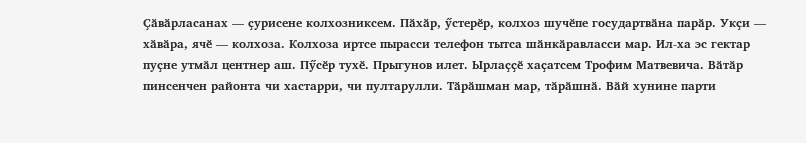Ҫӑвӑрласанах — ҫурисене колхозниксем. Пӑхӑр, ӳстерӗр, колхоз шучӗпе государтвӑна парӑр. Укҫи — хӑвӑра, ячӗ — колхоза. Колхоза иртсе пырасси телефон тытса шӑнкӑравласси мар. Ил-ха эс гектар пуҫне утмӑл центнер аш. Пӳсӗр тухӗ. Прыгунов илет. Ырлаҫҫӗ хаҫатсем Трофим Матвевича. Вӑтӑр пинсенчен районта чи хастарри, чи пултарулли. Тӑрӑшман мар, тӑрӑшнӑ. Вӑй хунине парти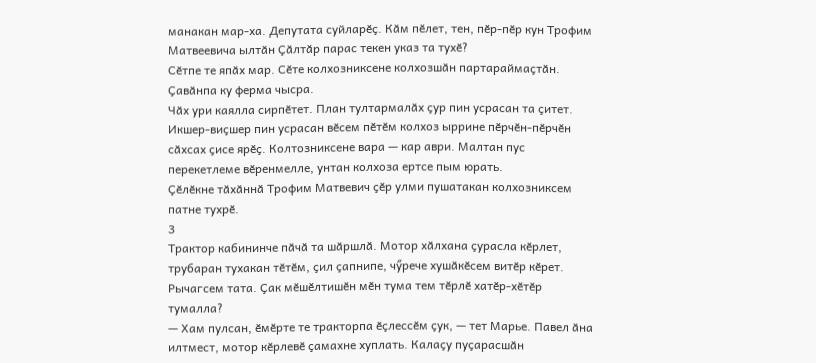манакан мар-ха. Депутата суйларӗҫ. Кӑм пӗлет, тен, пӗр-пӗр кун Трофим Матвеевича ылтӑн Ҫӑлтӑр парас текен указ та тухӗ?
Сӗтпе те япӑх мар. Сӗте колхозниксене колхозшӑн партараймаҫтӑн. Ҫавӑнпа ку ферма чысра.
Чӑх ури каялла сирпӗтет. План тултармалӑх ҫур пин усрасан та ҫитет. Икшер-виҫшер пин усрасан вӗсем пӗтӗм колхоз ыррине пӗрчӗн-пӗрчӗн сӑхсах ҫисе ярӗҫ. Колтозниксене вара — кар аври. Малтан пус перекетлеме вӗренмелле, унтан колхоза ертсе пым юрать.
Ҫӗлӗкне тӑхӑннӑ Трофим Матвевич ҫӗр улми пушатакан колхозниксем патне тухрӗ.
3
Трактор кабининче пӑчӑ та шӑршлӑ. Мотор хӑлхана ҫурасла кӗрлет, трубаран тухакан тӗтӗм, ҫил ҫапнипе, чӳрече хушӑкӗсем витӗр кӗрет. Рычагсем тата. Ҫак мӗшӗлтишӗн мӗн тума тем тӗрлӗ хатӗр-хӗтӗр тумалла?
— Хам пулсан, ӗмӗрте те тракторпа ӗҫлессӗм ҫук, — тет Марье. Павел ӑна илтмест, мотор кӗрлевӗ ҫамахне хуплать. Калаҫу пуҫарасшӑн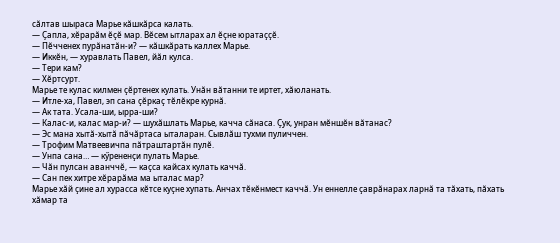сӑлтав шыраса Марье кӑшкӑрса калать.
— Ҫапла, хӗрарӑм ӗҫӗ мар. Вӗсем ытларах ал ӗҫне юратаҫҫӗ.
— Пӗчченех пурӑнатӑн-и? — кӑшкӑрать каллех Марье.
— Иккӗн, — хуравлать Павел, йӑл кулса.
— Тери кам?
— Хӗртсурт.
Марье те кулас килмен ҫӗртенех кулать. Унӑн вӑтанни те иртет, хӑюланать.
— Итле-ха, Павел, эп сана ҫӗркаҫ тӗлӗкре курнӑ.
— Ак тата. Усала-ши, ырра-ши?
— Калас-и, калас мар-и? — шухӑшлать Марье, качча сӑнаса. Ҫук, унран мӗншӗн вӑтанас?
— Эс мана хытӑ-хытӑ пӑчӑртаса ыталаран. Сывлӑш тухми пуличчен.
— Трофим Матвеевичпа пӑтраштартӑн пулӗ.
— Унпа сана… — кӳрененҫи пулать Марье.
— Чӑн пулсан аванччӗ, — каҫса кайсах кулать каччӑ.
— Сан пек хитре хӗрарӑма ма ыталас мар?
Марье хӑй ҫине ал хурасса кӗтсе куҫне хупать. Анчах тӗкӗнмест каччӑ. Ун еннелле ҫаврӑнарах ларнӑ та тӑхать, пӑхать хӑмар та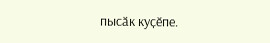пысӑк куҫӗпе.